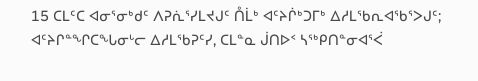15 ᑕᒪᑦᑕ ᐊᓂᕐᓂᒃᑯᑦ ᐱᕈᕇᕐᓯᒪᔪᒍᑦ ᑍᒫᒃ ᐊᑦᔨᒌᒃᑐᒥᒃ ᐃᓱᒪᖃᕆᐊᖃᕐᐳᒍᑦ; ᐊᑦᔨᒋᓐᖏᑕᖓᓂᒡᓕ ᐃᓱᒪᖃᕈᑦᓯ, ᑕᒪᓐᓇ ᒎᑎᐅᑉ ᓴᖅᑭᑎᓐᓂᐊᕐᐹ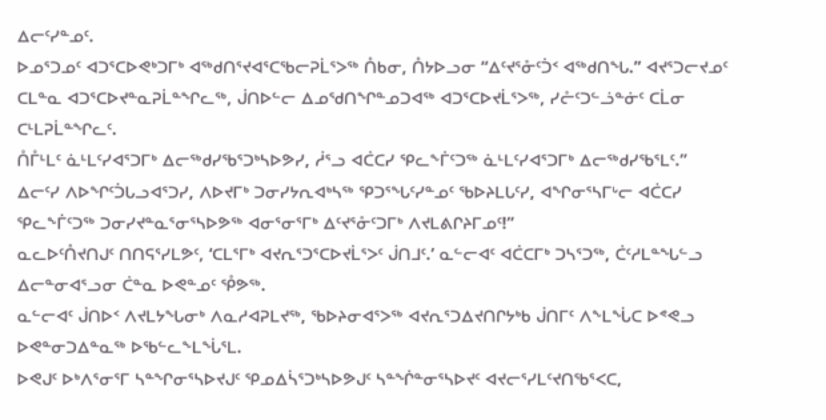ᐃᓕᑦᓯᓐᓄᑦ.
ᐅᓄᕐᑐᓄᑦ ᐊᑐᕐᑕᐅᕙᒃᑐᒥᒃ ᐊᖅᑯᑎᕐᔪᐊᕐᑕᖃᓕᕈᒫᕐᐳᖅ ᑍᑲᓂ, ᑍᔭᐅᓗᓂ “ᐃᑦᔪᕐᓁᑦᑑᑉ ᐊᖅᑯᑎᖓ.” ᐊᔪᕐᑐᓕᔪᓄᑦ ᑕᒪᓐᓇ ᐊᑐᕐᑕᐅᔪᓐᓇᕈᒫᓐᖏᓚᖅ, ᒎᑎᐅᓪᓕ ᐃᓄᖁᑎᖏᓐᓄᑐᐊᖅ ᐊᑐᕐᑕᐅᔪᒫᕐᐳᖅ, ᓯᓔᑦᑐᓪᓘᓐᓃᑦ ᑕᒫᓂ ᑕᒻᒪᕈᒫᓐᖏᓚᑦ.
ᑍᒤᒻᒪᑦ ᓈᒻᒪᑦᓯᐊᕐᑐᒥᒃ ᐃᓕᖅᑯᓯᖃᕐᑐᒃᓴᐅᕗᓯ, ᓲᕐᓗ ᐊᑖᑕᓯ ᕿᓚᖕᒦᑦᑐᖅ ᓈᒻᒪᑦᓯᐊᕐᑐᒥᒃ ᐃᓕᖅᑯᓯᖃᕐᒪᑦ.”
ᐃᓕᑦᓯ ᐱᐅᖏᑦᑑᒐᓗᐊᕐᑐᓯ, ᐱᐅᔪᒥᒃ ᑐᓂᓯᔭᕆᐊᒃᓴᖅ ᕿᑐᕐᖓᑦᓯᓐᓄᑦ ᖃᐅᔨᒪᒐᑦᓯ, ᐊᖏᓂᕐᓴᒥᒡᓕ ᐊᑖᑕᓯ ᕿᓚᖕᒦᑦᑐᖅ ᑐᓂᓯᔪᓐᓇᕐᓂᕐᓴᐅᕗᖅ ᐊᓂᕐᓂᕐᒥᒃ ᐃᑦᔪᕐᓁᑦᑐᒥᒃ ᐱᔪᒪᕕᒋᔨᒥᓄᑦ!”
ᓇᓚᐅᑦᑍᔪᑎᒍᑦ ᑎᑎᕋᕐᓯᒪᕗᑦ, ‘ᑕᒪᕐᒥᒃ ᐊᔪᕆᕐᑐᕐᑕᐅᔪᒫᕐᐳᑦ ᒎᑎᒧᑦ.’ ᓇᓪᓕᐊᑦ ᐊᑖᑕᒥᒃ ᑐᓴᕐᑐᖅ, ᑖᑦᓱᒪᓐᖓᓪᓗ ᐃᓕᓐᓂᐊᕐᓗᓂ ᑖᓐᓇ ᐅᕙᓐᓄᑦ ᕾᕗᖅ.
ᓇᓪᓕᐊᑦ ᒎᑎᐅᑉ ᐱᔪᒪᔭᖓᓂᒃ ᐱᓇᓱᐊᕈᒪᔪᖅ, ᖃᐅᔨᓂᐊᕐᐳᖅ ᐊᔪᕆᕐᑐᐃᔪᑎᒋᔭᒃᑲ ᒎᑎᒥᑦ ᐱᖕᒪᖔᑕ ᐅᕝᕙᓗ ᐅᕙᓐᓂᑐᐃᓐᓇᖅ ᐅᖃᓪᓚᖕᒪᖔᕐᒪ.
ᐅᕙᒍᑦ ᐅᒃᐱᕐᓂᕐᒥ ᓴᓐᖏᓂᕐᓴᐅᔪᒍᑦ ᕿᓄᐃᓵᕐᑐᒃᓴᐅᕗᒍᑦ ᓴᓐᖐᓐᓂᕐᓴᐅᔪᑦ ᐊᔪᓕᕐᓯᒪᑦᔪᑎᖃᕐᐸᑕ,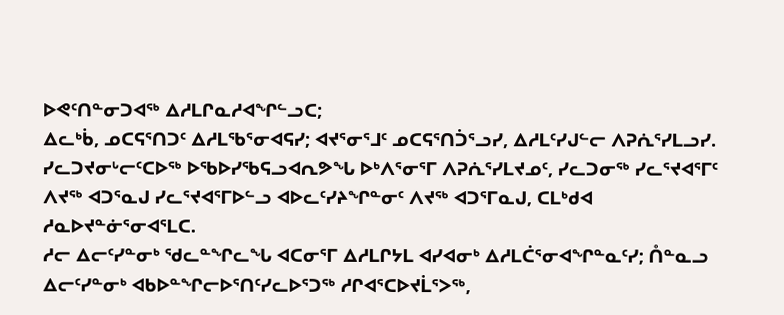ᐅᕙᑦᑎᓐᓂᑐᐊᖅ ᐃᓱᒪᒋᓇᓱᐊᖏᓪᓗᑕ;
ᐃᓚᒃᑳ, ᓄᑕᕋᕐᑎᑐᑦ ᐃᓱᒪᖃᕐᓂᐊᕋᓯ; ᐊᔪᕐᓂᕐᒧᑦ ᓄᑕᕋᕐᑎᑑᕐᓗᓯ, ᐃᓱᒪᑦᓯᒍᓪᓕ ᐱᕈᕇᕐᓯᒪᓗᓯ.
ᓯᓚᑐᔪᓂᒡᓕᑦᑕᐅᖅ ᐅᖃᐅᓯᖃᕋᓗᐊᕆᕗᖓ ᐅᒃᐱᕐᓂᕐᒥ ᐱᕈᕇᕐᓯᒪᔪᓄᑦ, ᓯᓚᑐᓂᖅ ᓯᓚᕐᔪᐊᕐᒥᑦ ᐱᔪᖅ ᐊᑐᕐᓇᒍ ᓯᓚᕐᔪᐊᕐᒥᐅᓪᓗ ᐊᐅᓚᑦᓯᔨᖏᓐᓂᑦ ᐱᔪᖅ ᐊᑐᕐᒥᓇᒍ, ᑕᒪᒃᑯᐊ ᓱᓇᐅᔪᓐᓃᕐᓂᐊᕐᒪᑕ.
ᓱᓕ ᐃᓕᑦᓯᓐᓂᒃ ᖁᓚᓐᖏᓚᖓ ᐊᑕᓂᕐᒥ ᐃᓱᒪᒋᔭᒪ ᐊᓯᐊᓂᒃ ᐃᓱᒪᑖᕐᓂᐊᖏᓐᓇᑦᓯ; ᑍᓐᓇᓗ ᐃᓕᑦᓯᓐᓂᒃ ᐊᑲᐅᓐᖏᓕᐅᕐᑎᑦᓯᓚᐅᕐᑐᖅ ᓱᒋᐊᕐᑕᐅᔪᒫᕐᐳᖅ,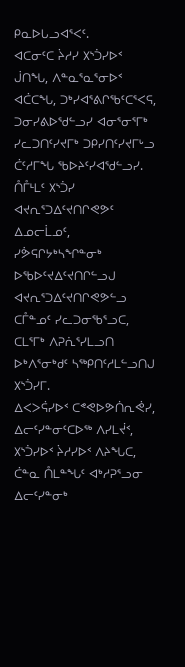ᑭᓇᐅᒐᓗᐊᕐᐸᑦ.
ᐊᑕᓂᑦᑕ ᔩᓱᓯ ᙭ᔅᑑᓯᐅᑉ ᒎᑎᖓ, ᐱᓐᓇᕐᓇᕐᓂᐅᑉ ᐊᑖᑕᖓ, ᑐᒃᓯᐊᕐᕕᒋᖃᑦᑕᕐᐸᕋ, ᑐᓂᓯᕕᐅᖁᓪᓗᓯ ᐊᓂᕐᓂᕐᒥᒃ ᓯᓚᑐᑎᑦᓯᔪᒥᒃ ᑐᑭᓯᑎᑦᓯᔪᒥᒡᓗ ᑖᑦᓱᒥᖓ ᖃᐅᔨᑦᓯᐊᖁᓪᓗᓯ.
ᑍᒤᒻᒪᑦ ᙭ᔅᑑᓯ ᐊᔪᕆᕐᑐᐃᑦᔪᑎᒋᕙᕗᑦ ᐃᓄᓕᒫᓄᑦ, ᓯᕘᕋᒋᔭᒃᓴᖏᓐᓂᒃ ᐅᖃᐅᑦᔪᐃᑦᔪᑎᒋᓪᓗᒍ ᐊᔪᕆᕐᑐᐃᑦᔪᑎᒋᕙᕗᓪᓗ ᑕᒤᓐᓄᑦ ᓯᓚᑐᓂᖃᕐᓗᑕ, ᑕᒪᕐᒥᒃ ᐱᕈᕇᕐᓯᒪᓗᑎ ᐅᒃᐱᕐᓂᒃᑯᑦ ᓴᖅᑭᑎᑦᓱᒪᓪᓗᑎᒍ ᙭ᔅᑑᓯᒥ.
ᐃᐸᐳᕌᓯᐅᑉ ᑕᕝᕙᐅᕗᑏᕆᕚᓯ, ᐃᓕᑦᓯᓐᓂᑦᑕᐅᖅ ᐱᓯᒪᔫᑉ, ᙭ᔅᑑᓯᐅᑉ ᔩᓱᓯᐅᑉ ᐱᔨᖓᑕ, ᑖᓐᓇ ᑍᒪᓐᖓᑦ ᐊᒃᓱᕈᕐᓗᓂ ᐃᓕᑦᓯᓐᓂᒃ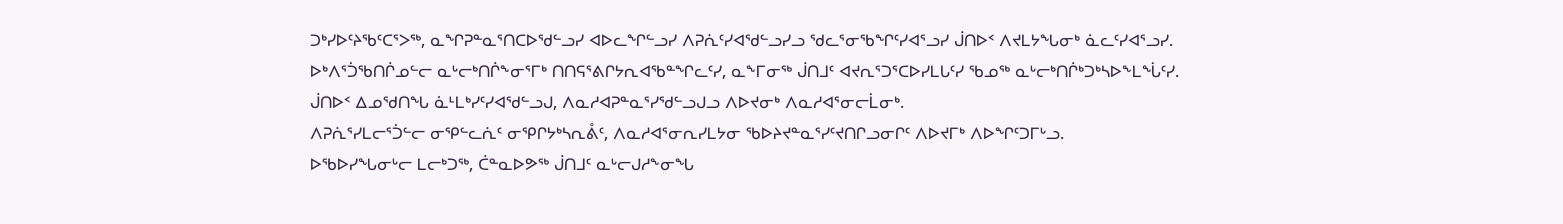ᑐᒃᓯᐅᑦᔨᖃᑦᑕᕐᐳᖅ, ᓇᖏᕈᓐᓇᕐᑎᑕᐅᖁᓪᓗᓯ ᐊᐅᓚᖏᓪᓗᓯ ᐱᕈᕇᑦᓯᐊᖁᓪᓗᓯᓗ ᖁᓚᕐᓂᖃᖏᑦᓯᐊᕐᓗᓯ ᒎᑎᐅᑉ ᐱᔪᒪᔭᖓᓂᒃ ᓈᓚᑦᓯᐊᕐᓗᓯ.
ᐅᒃᐱᕐᑑᖃᑎᒌᓄᓪᓕ ᓇᒡᓕᒃᑎᒌᖕᓂᕐᒥᒃ ᑎᑎᕋᕐᕕᒋᔭᕆᐊᖃᓐᖏᓚᑦᓯ, ᓇᖕᒥᓂᖅ ᒎᑎᒧᑦ ᐊᔪᕆᕐᑐᕐᑕᐅᓯᒪᒐᑦᓯ ᖃᓄᖅ ᓇᒡᓕᒃᑎᒌᒃᑐᒃᓴᐅᖕᒪᖔᑦᓯ.
ᒎᑎᐅᑉ ᐃᓄᖁᑎᖓ ᓈᒻᒪᒃᓯᑦᓯᐊᖁᓪᓗᒍ, ᐱᓇᓱᐊᕈᓐᓇᕐᓯᖁᓪᓗᒍᓗ ᐱᐅᔪᓂᒃ ᐱᓇᓱᐊᕐᓂᓕᒫᓂᒃ.
ᐱᕈᕇᕐᓯᒪᓕᕐᑑᓪᓕ ᓂᕿᓪᓚᕇᑦ ᓂᕿᒋᔭᒃᓴᕆᕔᑦ, ᐱᓇᓱᐊᕐᓂᕆᓯᒪᔭᓂ ᖃᐅᔨᔪᓐᓇᕐᓯᑦᔪᑎᒋᓗᓂᒋᑦ ᐱᐅᔪᒥᒃ ᐱᐅᖏᑦᑐᒥᒡᓗ.
ᐅᖃᐅᓯᖓᓂᒡᓕ ᒪᓕᒃᑐᖅ, ᑖᓐᓇᐅᕗᖅ ᒎᑎᒧᑦ ᓇᒡᓕᒍᓱᖕᓂᖓ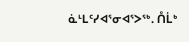ᓈᒻᒪᑦᓯᐊᕐᓂᐊᕐᐳᖅ. ᑍᒫᒃ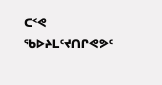ᑕᑉᕙ ᖃᐅᔨᒪᑦᔪᑎᒋᕙᕗᑦ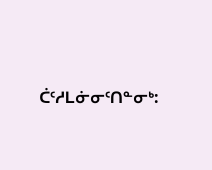ᑖᑦᓱᒪᓃᓂᑦᑎᓐᓂᒃ: